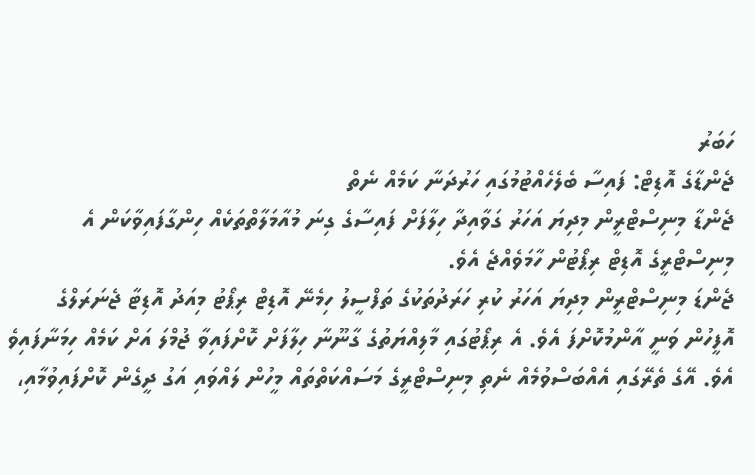ހަބަރު
ޖެންޑާގެ އޮޑިޓް: ފައިސާ ބެލެހެއްޓުމުގައި ހަރުދަނާ ކަމެއް ނެތް
ޖެންޑާ މިނިސްޓްރީން މިދިޔަ އަހަރު ގަވާއިދާ ހިލާފަށް ފައިސާގެ ގިނަ މުއާމަލާތްތަކެއް ހިންގާފައިވާކަން އެ މިނިސްޓްރީގެ އޮޑިޓް ރިޕޯޓުން ހާމަވެއްޖެ އެވެ.
ޖެންޑަ މިނިސްޓްރީން މިދިޔަ އަހަރު ކުރި ހަރަދުތަކުގެ ތަފްސީލު ހިމެނޭ އޮޑިޓް ރިޕޯޓު މިއަދު އޮޑިޓާ ޖެނަރަލްގެ އޮފީހުން ވަނީ އާންމުކޮށްފަ އެވެ. އެ ރިޕޯޓުގައި މާލިއްޔަތުގެ ގާނޫނާ ހިލާފަށް ކޮށްފައިވާ ޖުމްލަ އަށް ކަމެއް ހިމަނާފައިވެ އެވެ. އޭގެ ތެރޭގައި އެއްބަސްވުމެއް ނެތި މިނިސްޓްރީގެ މަސައްކަތްތައް މީހުން ލައްވައި އަގު ދީގެން ކޮށްފައިވުމާއި،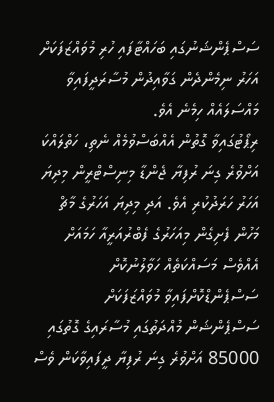ސަސްޕެންޝަނުގައި ބަހައްޓާފައި ހުރި މުވައްޒަފަކަށް އަހަރު ނިމެންދެން ގަވާއިދުން މުސާރަދީފައިވާ މައްސަލައެއް ހިމެނެ އެވެ.
ރިޕޯޓުގައިވާ ގޮތުން އެއްބަސްވުމެއް ނެތި، ހަތްލައްކަ އަށްވުރެ ގިނަ ރުފިޔާ ޖެންޑާ މިނިސްޓްރީން މިދިޔަ އަހަރު ހަރަދުކުރި އެވެ. އަދި މިދިޔަ އަހަރުގެ މާޗް މަހުން ފެށިގެން މިއަހަރުގެ ފެބްރުއަރީއާ ހަމައަށް އެއްވެސް މަސައްކަތެއް ހަވާލުނުކޮށް ސަސްޕެންޑްކޮށްފައިވާ މުވައްޒަފަކަށް ސަސްޕެންޝަން މުއްދަތުގައި މުސާރައިގެ ގޮތުގައި 85000 އަށްވުރެ ގިނަ ރުފިޔާ ދީފައިވާކަން ވެސް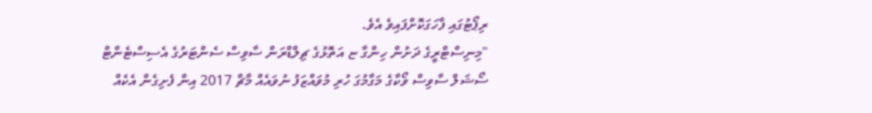ރިޕޯޓުގައި ފާހަގަކޮށްފައިވެ އެވެ.
"މިނިސްޓްރީގެ ދަށުން ހިންގާ ޏ އަތޮޅުގެ ޗިލްޑްރަން ސާވިސް ސެންޓަރުގެ އެސިސްޓެންޓް ސޯޝަލް ސާވިސް ވޯކާގެ މަގާމުގަ ހުރި މުވައްޒަފު ނުވައެއް މާޗް 2017 އިން ފެށިގެން އެކެއް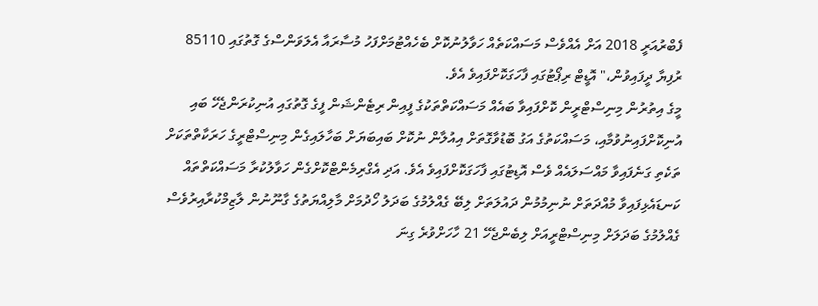ފެބްރުއަރީ 2018 އަށް އެއްވެސް މަސައްކަތެއް ހަވާލުނުކޮށް ބެހެއްޓުމަށްފަހު މުސާރައާ އެލަވަންސްގެ ގޮތުގައި 85110 ރުފިޔާ ދީފައިވުން،" އޮޑީޓް ރިޕޯޓުގައި ފާހަގަކޮށްފައިވެ އެވެ.
މީގެ އިތުރުން މިނިސްޓްރީން ކޮށްފައިވާ ބައެއް މަސައްކަތްތަކުގެ ފީއިން ރިޓެންޝަން ފީގެ ގޮތުގައި އުނިކުރަންޖެހޭ ބައި އުނިކޮށްފައިނުވުމާއި، މަސައްކަތުގެ އަގު ބޮޑުވާގޮތަށް އިއުލާން ނުކޮށް ބައިބަޔަށް ބަހާލައިގެން މިނިސްޓްރީގެ ހަރަކާތްތަކަށް ތަކެތި ގަނެފައިވާ މައްސަލައެއް ވެސް އޮޑިޓުގައި ފާހަގަކޮށްފައިވެ އެވެ. އަދި އެގްރިމެންޓްކޮށްގެން ހަވާލުކުރާ މަސައްކަތްތައް ކަނޑައެޅިފައިވާ މުއްދަތަށް ނުނިމުމުން ދައުލަތަށް ލިބޭ ގެއްލުމުގެ ބަދަލު ހޯދުމަށް މާލިއްޔަތުގެ ގާނޫނުން ލާޒިމްކުރާއިރުވެސް ގެއްލުމުގެ ބަދަލަށް މިނިސްޓްރީއަށް ލިބެންޖެހޭ 21 ހާހަށްވުރެ ގިނަ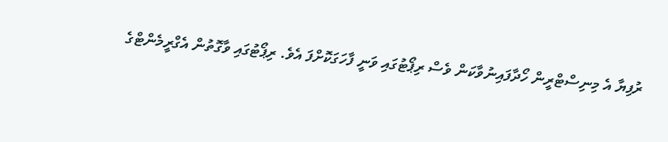ރުފިޔާ އެ މިނިސްޓްރީން ހޯދާފައިނުވާކަން ވެސް ރިޕޯޓުގައި ވަނީ ފާހަގަކޮށްފަ އެވެ. ރިޕޯޓުގައި ވާގޮތުން އެގްރީމެންޓްގެ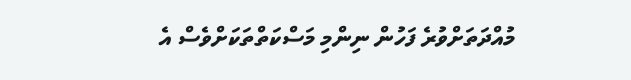މުއްދަތަށްވުރެ ފަހުން ނިންމި މަސްކަތްތަކަށްވެސް އެ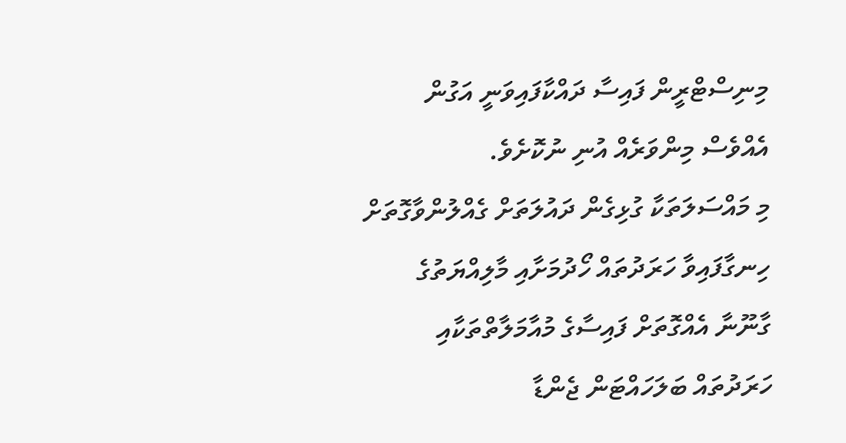މިނިސްޓްރީން ފައިސާ ދައްކާފައިވަނީ އަގުން އެއްވެސް މިންވަރެއް އުނި ނުކޮށެވެ.
މި މައްސަލަތަކާ ގުޅިގެން ދައުލަތަށް ގެއްލުންވާގޮތަށް ހިނގާފައިވާ ހަރަދުތައް ހޯދުމަށާއި މާލިއްޔަތުގެ ގާނޫނާ އެއްގޮތަށް ފައިސާގެ މުއާމަލާތްތަކާއި ހަރަދުތައް ބަލަހައްޓަން ޖެންޑާ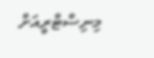މިނިސްޓްރީއަށް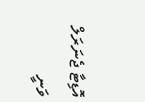އޮޑިޓާ ޖެނަރަލް ވަނީ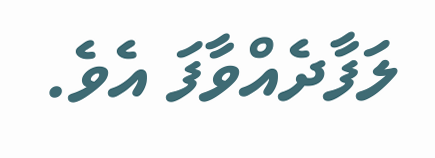ލަފާދެއްވާފަ އެވެ.